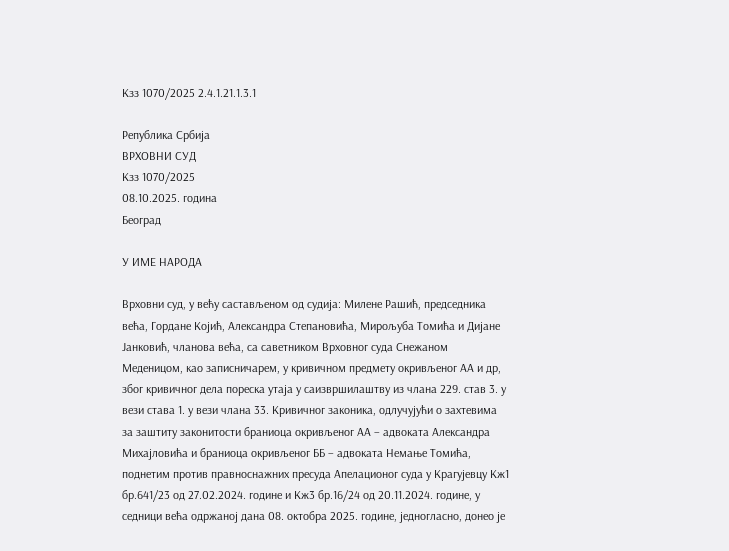Кзз 1070/2025 2.4.1.21.1.3.1

Република Србија
ВРХОВНИ СУД
Кзз 1070/2025
08.10.2025. година
Београд

У ИМЕ НАРОДА

Врховни суд, у већу састављеном од судија: Милене Рашић, председника већа, Гордане Којић, Александра Степановића, Мирољуба Томића и Дијане Јанковић, чланова већа, са саветником Врховног суда Снежаном Меденицом, као записничарем, у кривичном предмету окривљеног АА и др, због кривичног дела пореска утаја у саизвршилаштву из члана 229. став 3. у вези става 1. у вези члана 33. Кривичног законика, одлучујући о захтевима за заштиту законитости браниоца окривљеног АА – адвоката Александра Михајловића и браниоца окривљеног ББ – адвоката Немање Томића, поднетим против правноснажних пресуда Апелационог суда у Крагујевцу Кж1 бр.641/23 од 27.02.2024. године и Кж3 бр.16/24 од 20.11.2024. године, у седници већа одржаној дана 08. октобра 2025. године, једногласно, донео је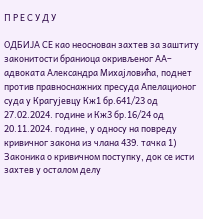П Р Е С У Д У

ОДБИЈА СЕ као неоснован захтев за заштиту законитости браниоца окривљеног АА– адвоката Александра Михајловића, поднет против правноснажних пресуда Апелационог суда у Крагујевцу Кж1 бр.641/23 од 27.02.2024. године и Кж3 бр.16/24 од 20.11.2024. године, у односу на повреду кривичног закона из члана 439. тачка 1) Законика о кривичном поступку, док се исти захтев у осталом делу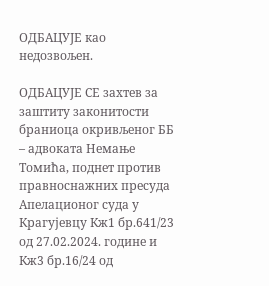ОДБАЦУЈЕ као недозвољен.

ОДБАЦУЈЕ СЕ захтев за заштиту законитости браниоца окривљеног ББ – адвоката Немање Томића, поднет против правноснажних пресуда Апелационог суда у Крагујевцу Кж1 бр.641/23 од 27.02.2024. године и Кж3 бр.16/24 од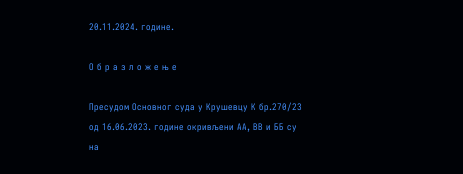20.11.2024. године.

О б р а з л о ж е њ е

Пресудом Основног суда у Крушевцу К бр.270/23 од 16.06.2023. године окривљени АА, ВВ и ББ су на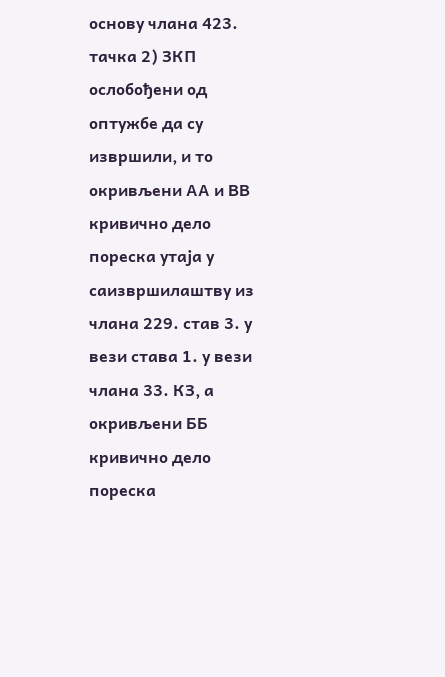основу члана 423. тачка 2) ЗКП ослобођени од оптужбе да су извршили, и то окривљени АА и ВВ кривично дело пореска утаја у саизвршилаштву из члана 229. став 3. у вези става 1. у вези члана 33. КЗ, а окривљени ББ кривично дело пореска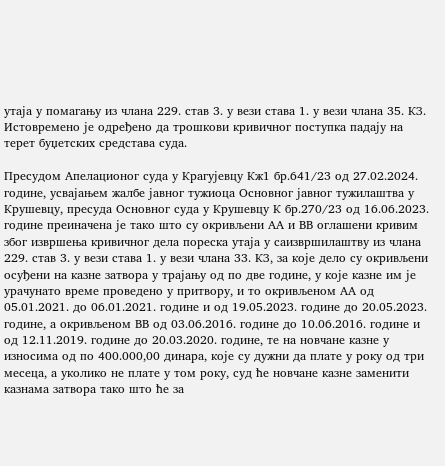утаја у помагању из члана 229. став 3. у вези става 1. у вези члана 35. КЗ. Истовремено је одређено да трошкови кривичног поступка падају на терет буџетских средстава суда.

Пресудом Апелационог суда у Крагујевцу Кж1 бр.641/23 од 27.02.2024. године, усвајањем жалбе јавног тужиоца Основног јавног тужилаштва у Крушевцу, пресуда Основног суда у Крушевцу К бр.270/23 од 16.06.2023. године преиначена је тако што су окривљени АА и ВВ оглашени кривим због извршења кривичног дела пореска утаја у саизвршилаштву из члана 229. став 3. у вези става 1. у вези члана 33. КЗ, за које дело су окривљени осуђени на казне затвора у трајању од по две године, у које казне им је урачунато време проведено у притвору, и то окривљеном АА од 05.01.2021. до 06.01.2021. године и од 19.05.2023. године до 20.05.2023. године, а окривљеном ВВ од 03.06.2016. године до 10.06.2016. године и од 12.11.2019. године до 20.03.2020. године, те на новчане казне у износима од по 400.000,00 динара, које су дужни да плате у року од три месеца, а уколико не плате у том року, суд ће новчане казне заменити казнама затвора тако што ће за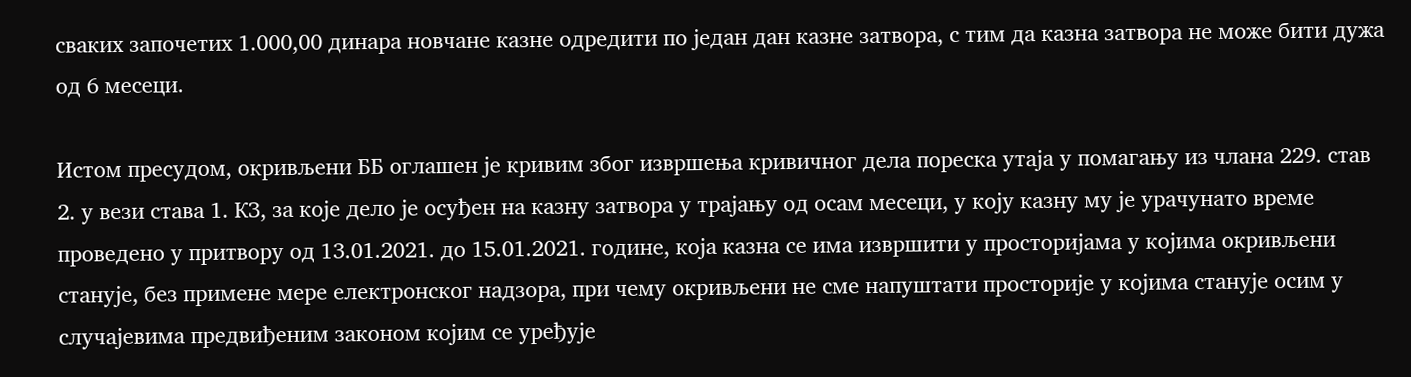сваких започетих 1.000,00 динара новчане казне одредити по један дан казне затвора, с тим да казна затвора не може бити дужа од 6 месеци.

Истом пресудом, окривљени ББ оглашен је кривим због извршења кривичног дела пореска утаја у помагању из члана 229. став 2. у вези става 1. КЗ, за које дело је осуђен на казну затвора у трајању од осам месеци, у коју казну му је урачунато време проведено у притвору од 13.01.2021. до 15.01.2021. године, која казна се има извршити у просторијама у којима окривљени станује, без примене мере електронског надзора, при чему окривљени не сме напуштати просторије у којима станује осим у случајевима предвиђеним законом којим се уређује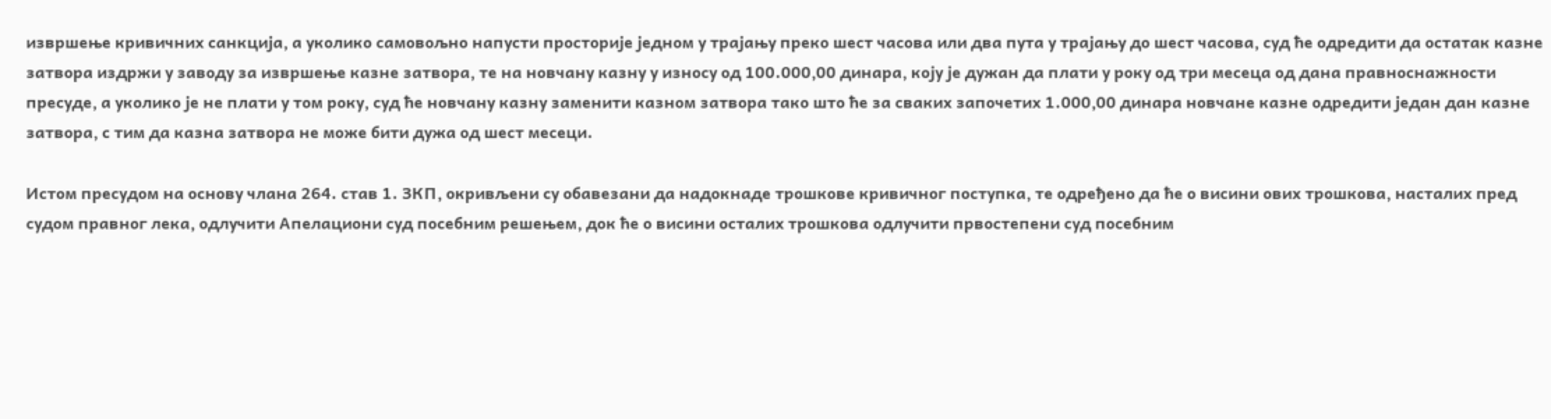извршење кривичних санкција, а уколико самовољно напусти просторије једном у трајању преко шест часова или два пута у трајању до шест часова, суд ће одредити да остатак казне затвора издржи у заводу за извршење казне затвора, те на новчану казну у износу од 100.000,00 динара, коју је дужан да плати у року од три месеца од дана правноснажности пресуде, а уколико је не плати у том року, суд ће новчану казну заменити казном затвора тако што ће за сваких започетих 1.000,00 динара новчане казне одредити један дан казне затвора, с тим да казна затвора не може бити дужа од шест месеци.

Истом пресудом на основу члана 264. став 1. ЗКП, окривљени су обавезани да надокнаде трошкове кривичног поступка, те одређено да ће о висини ових трошкова, насталих пред судом правног лека, одлучити Апелациони суд посебним решењем, док ће о висини осталих трошкова одлучити првостепени суд посебним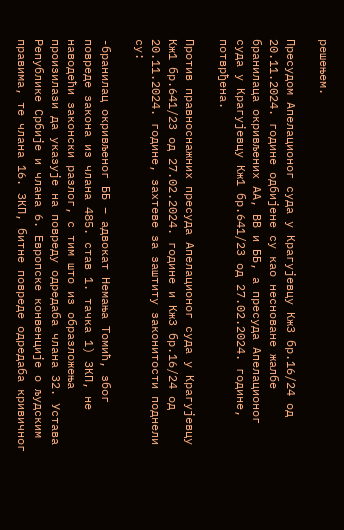решењем.

Пресудом Апелационог суда у Крагујевцу Кж3 бр.16/24 од 20.11.2024. године одбијене су као несноване жалбе бранилаца окривљених АА, ВВ и ББ, а пресуда Апелационог суда у Крагујевцу Кж1 бр.641/23 од 27.02.2024. године, потврђена.

Против правноснажних пресуда Апелационог суда у Крагујевцу Кж1 бр.641/23 од 27.02.2024. године и Кж3 бр.16/24 од 20.11.2024. године, захтеве за заштиту законитости поднели су:

-бранилац окривљеног ББ – адвокат Немања Томић, због повреде закона из члана 485. став 1. тачка 1) ЗКП, не наводећи законски разлог, с тим што из образложења произилази да указује на повреду одредаба члана 32. Устава Републике Србије и члана 6. Европске конвенције о људским правима, те члана 16. ЗКП, битне повреде одредаба кривичног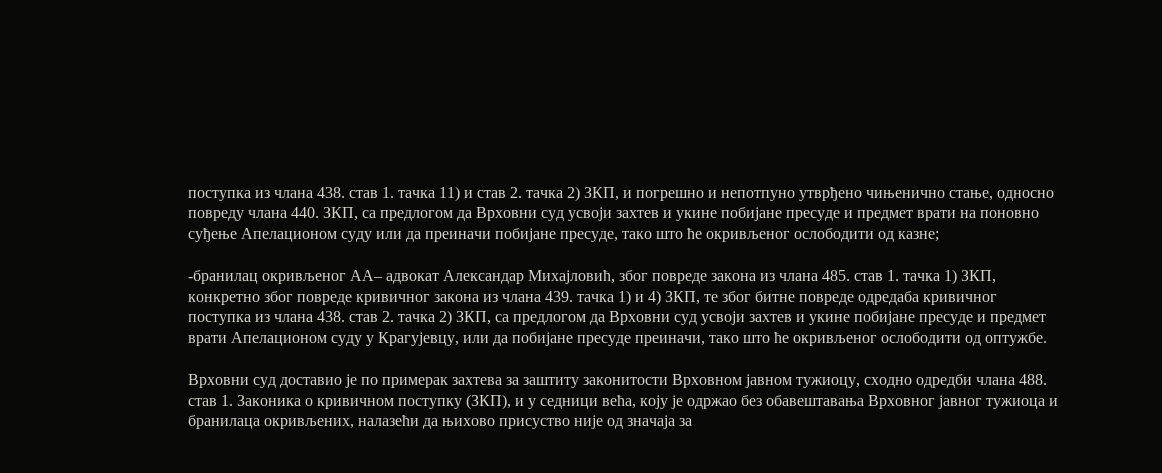поступка из члана 438. став 1. тачка 11) и став 2. тачка 2) ЗКП, и погрешно и непотпуно утврђено чињенично стање, односно повреду члана 440. ЗКП, са предлогом да Врховни суд усвоји захтев и укине побијане пресуде и предмет врати на поновно суђење Апелационом суду или да преиначи побијане пресуде, тако што ће окривљеног ослободити од казне;

-бранилац окривљеног АА– адвокат Александар Михајловић, због повреде закона из члана 485. став 1. тачка 1) ЗКП, конкретно због повреде кривичног закона из члана 439. тачка 1) и 4) ЗКП, те због битне повреде одредаба кривичног поступка из члана 438. став 2. тачка 2) ЗКП, са предлогом да Врховни суд усвоји захтев и укине побијане пресуде и предмет врати Апелационом суду у Крагујевцу, или да побијане пресуде преиначи, тако што ће окривљеног ослободити од оптужбе.

Врховни суд доставио је по примерак захтева за заштиту законитости Врховном јавном тужиоцу, сходно одредби члана 488. став 1. Законика о кривичном поступку (ЗКП), и у седници већа, коју је одржао без обавештавања Врховног јавног тужиоца и бранилаца окривљених, налазећи да њихово присуство није од значаја за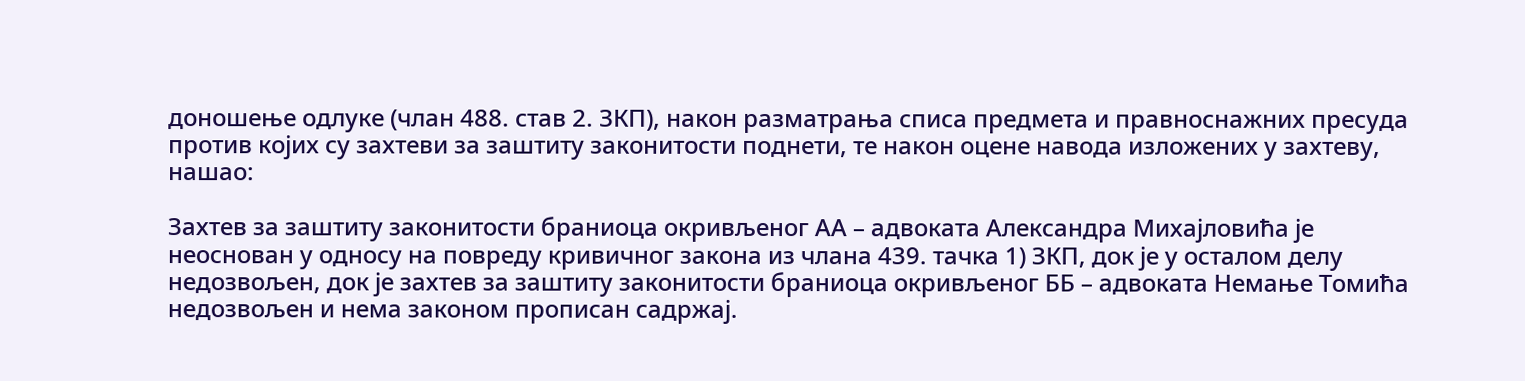доношење одлуке (члан 488. став 2. ЗКП), након разматрања списа предмета и правноснажних пресуда против којих су захтеви за заштиту законитости поднети, те након оцене навода изложених у захтеву, нашао:

Захтев за заштиту законитости браниоца окривљеног АА – адвоката Александра Михајловића је неоснован у односу на повреду кривичног закона из члана 439. тачка 1) ЗКП, док је у осталом делу недозвољен, док је захтев за заштиту законитости браниоца окривљеног ББ – адвоката Немање Томића недозвољен и нема законом прописан садржај.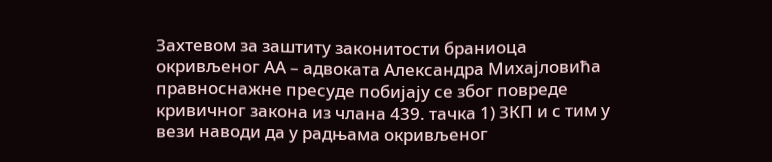Захтевом за заштиту законитости браниоца окривљеног АА – адвоката Александра Михајловића правноснажне пресуде побијају се због повреде кривичног закона из члана 439. тачка 1) ЗКП и с тим у вези наводи да у радњама окривљеног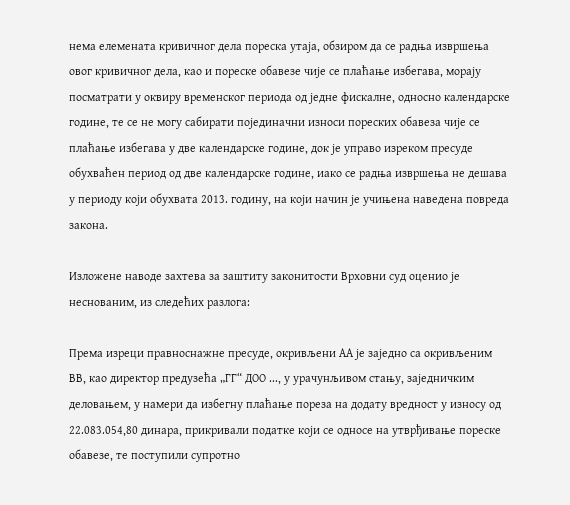нема елемената кривичног дела пореска утаја, обзиром да се радња извршења овог кривичног дела, као и пореске обавезе чије се плаћање избегава, морају посматрати у оквиру временског периода од једне фискалне, односно календарске године, те се не могу сабирати појединачни износи пореских обавеза чије се плаћање избегава у две календарске године, док је управо изреком пресуде обухваћен период од две календарске године, иако се радња извршења не дешава у периоду који обухвата 2013. годину, на који начин је учињена наведена повреда закона.

Изложене наводе захтева за заштиту законитости Врховни суд оценио је неснованим, из следећих разлога:

Према изреци правноснажне пресуде, окривљени АА је заједно са окривљеним ВВ, као директор предузећа „ГГ“ ДОО ..., у урачунљивом стању, заједничким деловањем, у намери да избегну плаћање пореза на додату вредност у износу од 22.083.054,80 динара, прикривали податке који се односе на утврђивање пореске обавезе, те поступили супротно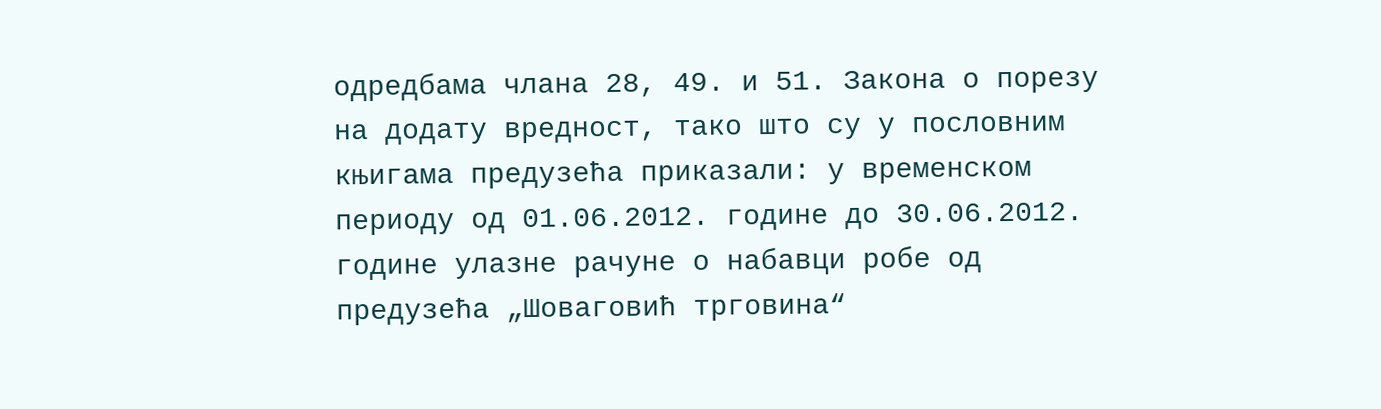одредбама члана 28, 49. и 51. Закона о порезу на додату вредност, тако што су у пословним књигама предузећа приказали: у временском периоду од 01.06.2012. године до 30.06.2012. године улазне рачуне о набавци робе од предузећа „Шоваговић трговина“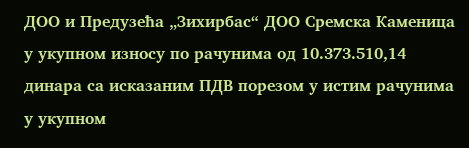ДОО и Предузећа „Зихирбас“ ДОО Сремска Каменица у укупном износу по рачунима од 10.373.510,14 динара са исказаним ПДВ порезом у истим рачунима у укупном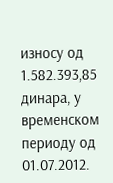износу од 1.582.393,85 динара, у временском периоду од 01.07.2012.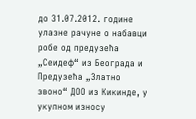до 31.07.2012. године улазне рачуне о набавци робе од предузећа „Сеидеф“ из Београда и Предузећа „Златно звоно“ ДОО из Кикинде, у укупном износу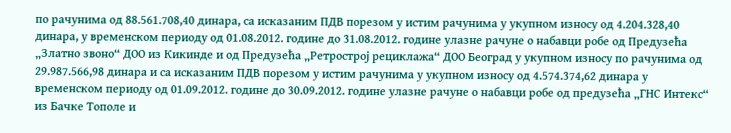по рачунима од 88.561.708,40 динара, са исказаним ПДВ порезом у истим рачунима у укупном износу од 4.204.328,40 динара, у временском периоду од 01.08.2012. године до 31.08.2012. године улазне рачуне о набавци робе од Предузећа „Златно звоно“ ДОО из Кикинде и од Предузећа „Ретрострој рециклажа“ ДОО Београд у укупном износу по рачунима од 29.987.566,98 динара и са исказаним ПДВ порезом у истим рачунима у укупном износу од 4.574.374,62 динара у временском периоду од 01.09.2012. године до 30.09.2012. године улазне рачуне о набавци робе од предузећа „ГНС Интекс“ из Бачке Тополе и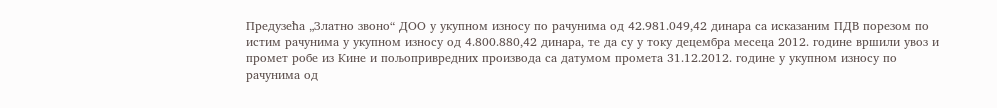Предузећа „Златно звоно“ ДОО у укупном износу по рачунима од 42.981.049,42 динара са исказаним ПДВ порезом по истим рачунима у укупном износу од 4.800.880,42 динара, те да су у току децембра месеца 2012. године вршили увоз и промет робе из Кине и пољопривредних производа са датумом промета 31.12.2012. године у укупном износу по рачунима од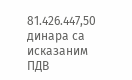81.426.447,50 динара са исказаним ПДВ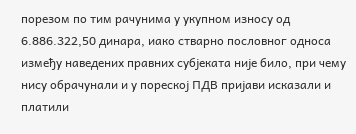порезом по тим рачунима у укупном износу од 6.886.322,50 динара, иако стварно пословног односа између наведених правних субјеката није било, при чему нису обрачунали и у пореској ПДВ пријави исказали и платили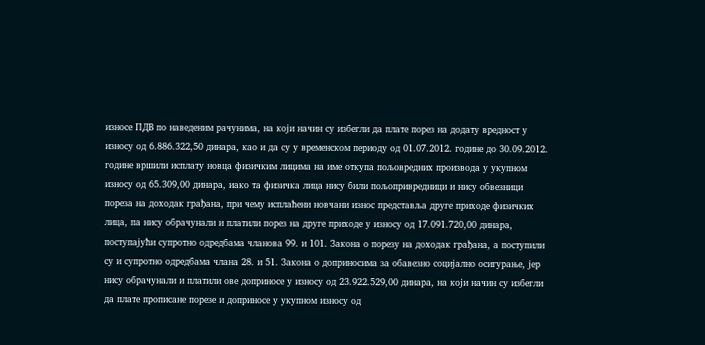износе ПДВ по наведеним рачунима, на који начин су избегли да плате порез на додату вредност у износу од 6.886.322,50 динара, као и да су у временском периоду од 01.07.2012. године до 30.09.2012. године вршили исплату новца физичким лицима на име откупа пољовредних производа у укупном износу од 65.309,00 динара, иако та физичка лица нису били пољопривредници и нису обвезници пореза на доходак грађана, при чему исплаћени новчани износ представља друге приходе физичких лица, па нису обрачунали и платили порез на друге приходе у износу од 17.091.720,00 динара, поступајући супротно одредбама чланова 99. и 101. Закона о порезу на доходак грађана, а поступили су и супротно одредбама члана 28. и 51. Закона о доприносима за обавезно социјално осигурање, јер нису обрачунали и платили ове доприносе у износу од 23.922.529,00 динара, на који начин су избегли да плате прописане порезе и доприносе у укупном износу од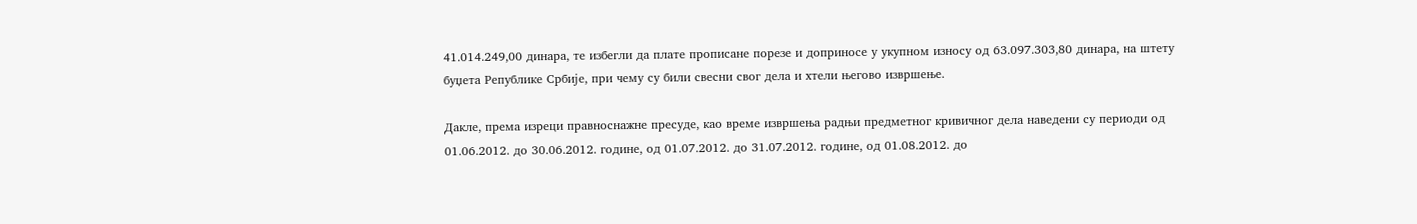41.014.249,00 динара, те избегли да плате прописане порезе и доприносе у укупном износу од 63.097.303,80 динара, на штету буџета Републике Србије, при чему су били свесни свог дела и хтели његово извршење.

Дакле, према изреци правноснажне пресуде, као време извршења радњи предметног кривичног дела наведени су периоди од 01.06.2012. до 30.06.2012. године, од 01.07.2012. до 31.07.2012. године, од 01.08.2012. до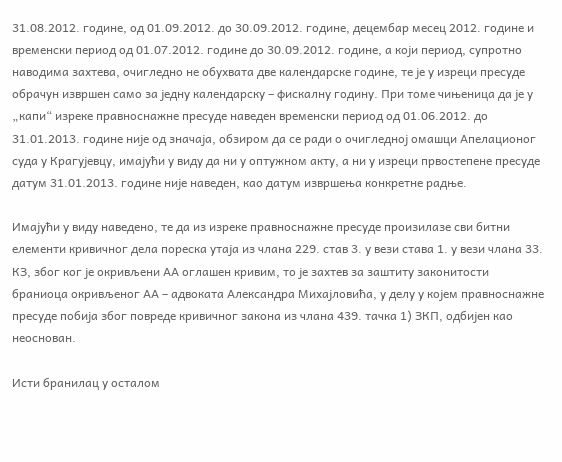31.08.2012. године, од 01.09.2012. до 30.09.2012. године, децембар месец 2012. године и временски период од 01.07.2012. године до 30.09.2012. године, а који период, супротно наводима захтева, очигледно не обухвата две календарске године, те је у изреци пресуде обрачун извршен само за једну календарску – фискалну годину. При томе чињеница да је у „капи“ изреке правноснажне пресуде наведен временски период од 01.06.2012. до 31.01.2013. године није од значаја, обзиром да се ради о очигледној омашци Апелационог суда у Крагујевцу, имајући у виду да ни у оптужном акту, а ни у изреци првостепене пресуде датум 31.01.2013. године није наведен, као датум извршења конкретне радње.

Имајући у виду наведено, те да из изреке правноснажне пресуде произилазе сви битни елементи кривичног дела пореска утаја из члана 229. став 3. у вези става 1. у вези члана 33. КЗ, због ког је окривљени АА оглашен кривим, то је захтев за заштиту законитости браниоца окривљеног АА – адвоката Александра Михајловића, у делу у којем правноснажне пресуде побија због повреде кривичног закона из члана 439. тачка 1) ЗКП, одбијен као неоснован.

Исти бранилац у осталом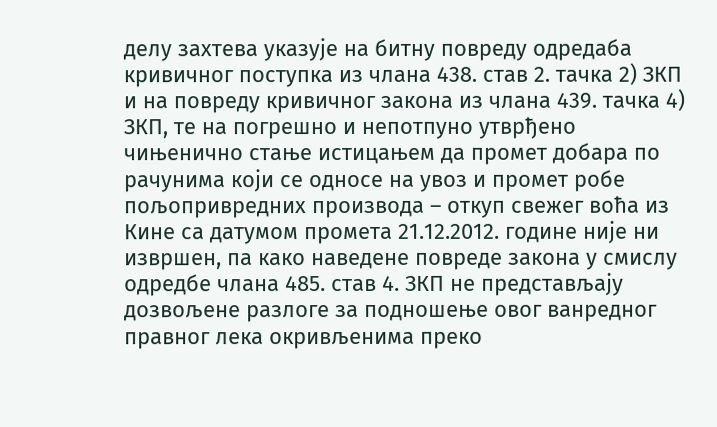делу захтева указује на битну повреду одредаба кривичног поступка из члана 438. став 2. тачка 2) ЗКП и на повреду кривичног закона из члана 439. тачка 4) ЗКП, те на погрешно и непотпуно утврђено чињенично стање истицањем да промет добара по рачунима који се односе на увоз и промет робе пољопривредних производа – откуп свежег воћа из Кине са датумом промета 21.12.2012. године није ни извршен, па како наведене повреде закона у смислу одредбе члана 485. став 4. ЗКП не представљају дозвољене разлоге за подношење овог ванредног правног лека окривљенима преко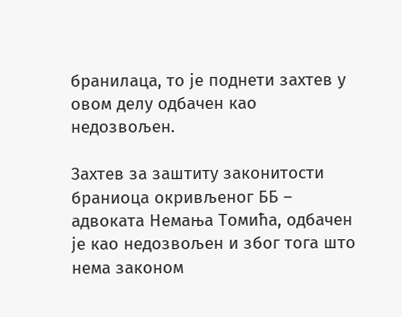бранилаца, то је поднети захтев у овом делу одбачен као недозвољен.

Захтев за заштиту законитости браниоца окривљеног ББ – адвоката Немања Томића, одбачен је као недозвољен и због тога што нема законом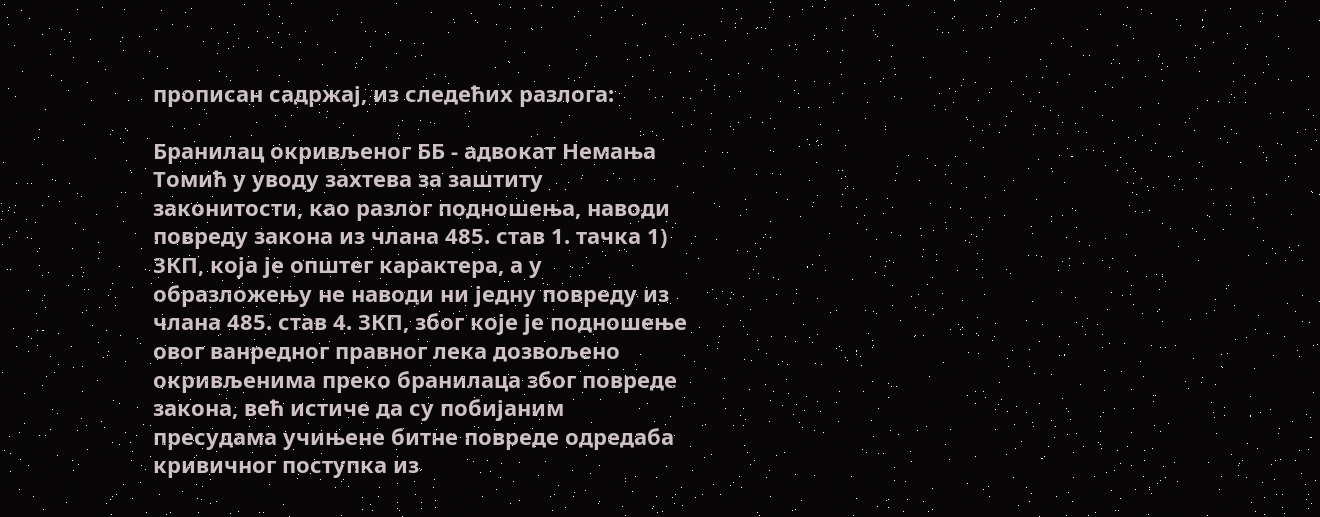прописан садржај, из следећих разлога:

Бранилац окривљеног ББ - адвокат Немања Томић у уводу захтева за заштиту законитости, као разлог подношења, наводи повреду закона из члана 485. став 1. тачка 1) ЗКП, која је општег карактера, а у образложењу не наводи ни једну повреду из члана 485. став 4. ЗКП, због које је подношење овог ванредног правног лека дозвољено окривљенима преко бранилаца због повреде закона, већ истиче да су побијаним пресудама учињене битне повреде одредаба кривичног поступка из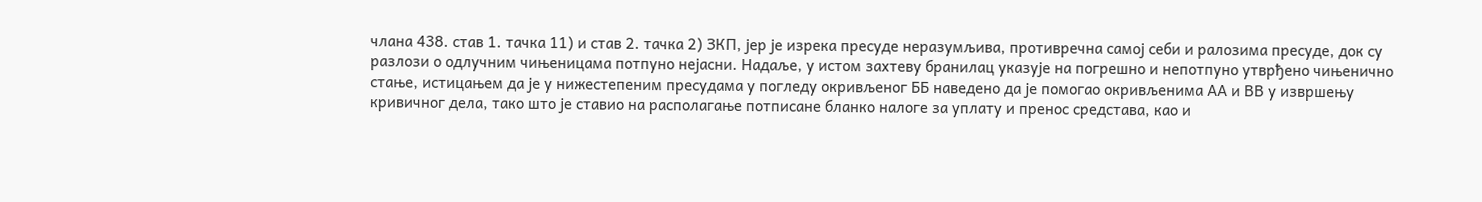члана 438. став 1. тачка 11) и став 2. тачка 2) ЗКП, јер је изрека пресуде неразумљива, противречна самој себи и ралозима пресуде, док су разлози о одлучним чињеницама потпуно нејасни. Надаље, у истом захтеву бранилац указује на погрешно и непотпуно утврђено чињенично стање, истицањем да је у нижестепеним пресудама у погледу окривљеног ББ наведено да је помогао окривљенима АА и ВВ у извршењу кривичног дела, тако што је ставио на располагање потписане бланко налоге за уплату и пренос средстава, као и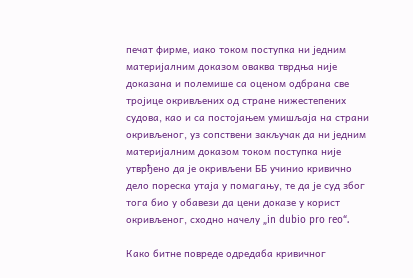печат фирме, иако током поступка ни једним материјалним доказом оваква тврдња није доказана и полемише са оценом одбрана све тројице окривљених од стране нижестепених судова, као и са постојањем умишљаја на страни окривљеног, уз сопствени закључак да ни једним материјалним доказом током поступка није утврђено да је окривљени ББ учинио кривично дело пореска утаја у помагању, те да је суд због тога био у обавези да цени доказе у корист окривљеног, сходно начелу „in dubio pro reo“.

Како битне повреде одредаба кривичног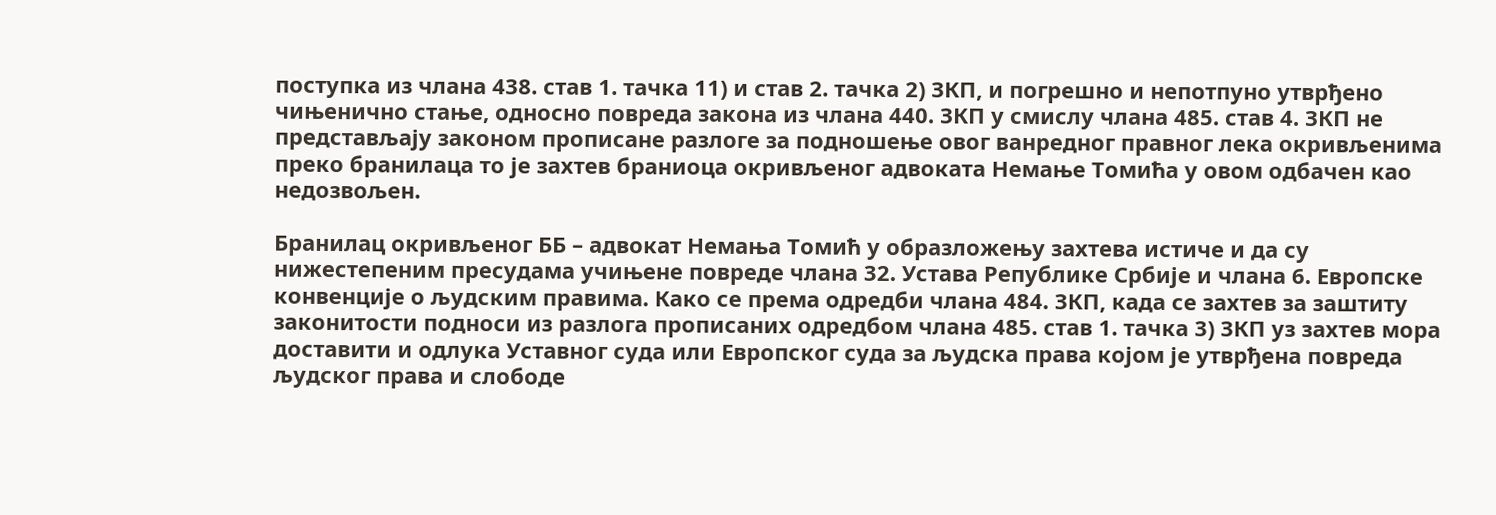поступка из члана 438. став 1. тачка 11) и став 2. тачка 2) ЗКП, и погрешно и непотпуно утврђено чињенично стање, односно повреда закона из члана 440. ЗКП у смислу члана 485. став 4. ЗКП не представљају законом прописане разлоге за подношење овог ванредног правног лека окривљенима преко бранилаца то је захтев браниоца окривљеног адвоката Немање Томића у овом одбачен као недозвољен.

Бранилац окривљеног ББ – адвокат Немања Томић у образложењу захтева истиче и да су нижестепеним пресудама учињене повреде члана 32. Устава Републике Србије и члана 6. Европске конвенције о људским правима. Како се према одредби члана 484. ЗКП, када се захтев за заштиту законитости подноси из разлога прописаних одредбом члана 485. став 1. тачка 3) ЗКП уз захтев мора доставити и одлука Уставног суда или Европског суда за људска права којом је утврђена повреда људског права и слободе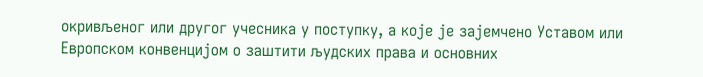окривљеног или другог учесника у поступку, а које је зајемчено Уставом или Европском конвенцијом о заштити људских права и основних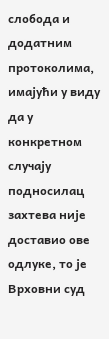слобода и додатним протоколима, имајући у виду да у конкретном случају подносилац захтева није доставио ове одлуке, то је Врховни суд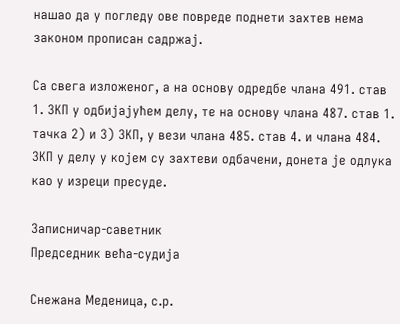нашао да у погледу ове повреде поднети захтев нема законом прописан садржај.

Са свега изложеног, а на основу одредбе члана 491. став 1. ЗКП у одбијајућем делу, те на основу члана 487. став 1. тачка 2) и 3) ЗКП, у вези члана 485. став 4. и члана 484. ЗКП у делу у којем су захтеви одбачени, донета је одлука као у изреци пресуде.

Записничар-саветник                                                                                                                                                                                                                                                                                                                                                                                         Председник већа-судија

Снежана Меденица, с.р.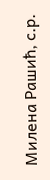Милена Рашић, с.р.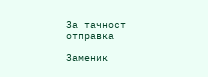За тачност отправка

Заменик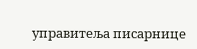управитеља писарнице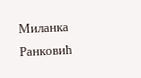Миланка Ранковић